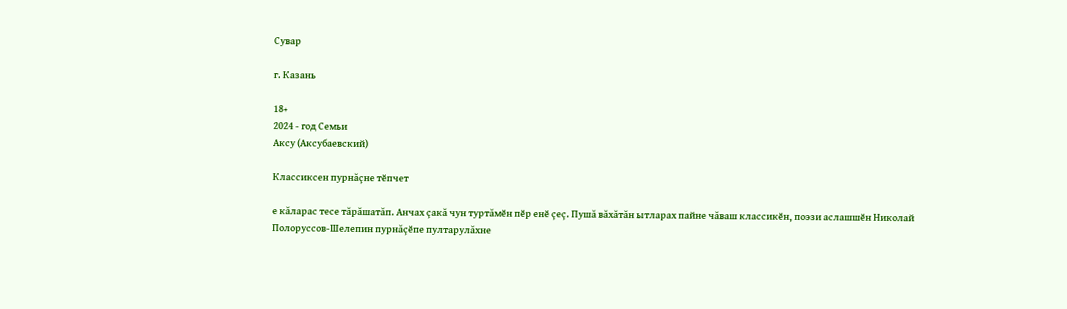Сувар

г. Казань

18+
2024 - год Семьи
Аксу (Аксубаевский)

Классиксен пурнăçне тӗпчет

е кăларас тесе тăрăшатăп. Анчах çакă чун туртăмӗн пӗр енӗ çеç. Пушă вăхăтăн ытларах пайне чăваш классикӗн, поэзи аслашшӗн Николай Полоруссов-Шелепин пурнăçӗпе пултарулăхне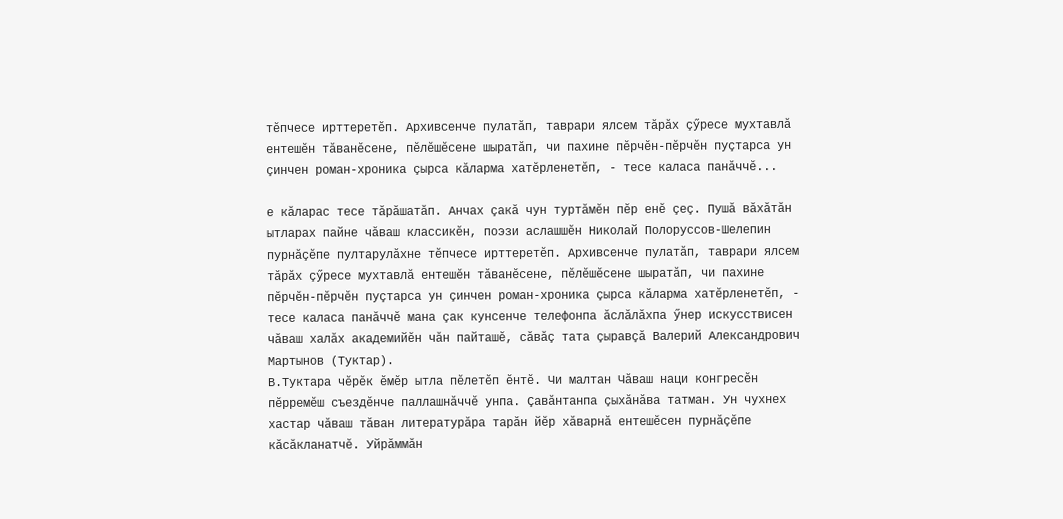тӗпчесе ирттеретӗп. Архивсенче пулатăп, таврари ялсем тăрăх çӳресе мухтавлă ентешӗн тăванӗсене, пӗлӗшӗсене шыратăп, чи пахине пӗрчӗн-пӗрчӗн пуçтарса ун çинчен роман-хроника çырса кăларма хатӗрленетӗп, - тесе каласа панăччӗ...

е кăларас тесе тăрăшатăп. Анчах çакă чун туртăмӗн пӗр енӗ çеç. Пушă вăхăтăн ытларах пайне чăваш классикӗн, поэзи аслашшӗн Николай Полоруссов-Шелепин пурнăçӗпе пултарулăхне тӗпчесе ирттеретӗп. Архивсенче пулатăп, таврари ялсем тăрăх çӳресе мухтавлă ентешӗн тăванӗсене, пӗлӗшӗсене шыратăп, чи пахине пӗрчӗн-пӗрчӗн пуçтарса ун çинчен роман-хроника çырса кăларма хатӗрленетӗп, - тесе каласа панăччӗ мана çак кунсенче телефонпа ăслăлăхпа ӳнер искусствисен чăваш халăх академийӗн чăн пайташӗ, сăвăç тата çыравçă Валерий Александрович Мартынов (Туктар).
В.Туктара чӗрӗк ӗмӗр ытла пӗлетӗп ӗнтӗ. Чи малтан Чăваш наци конгресӗн пӗрремӗш съездӗнче паллашнăччӗ унпа. Çавăнтанпа çыхăнăва татман. Ун чухнех хастар чăваш тăван литературăра тарăн йӗр хăварнă ентешӗсен пурнăçӗпе кăсăкланатчӗ. Уйрăммăн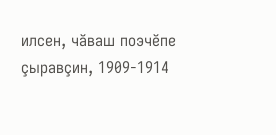илсен, чăваш поэчӗпе çыравçин, 1909-1914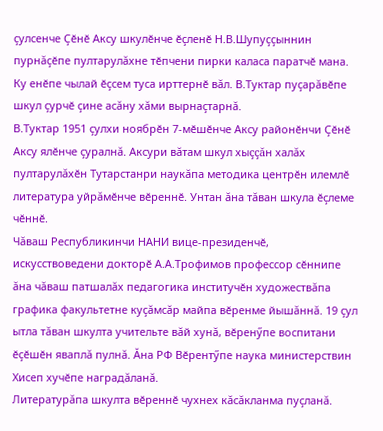çулсенче Çӗнӗ Аксу шкулӗнче ӗçленӗ Н.В.Шупуççыннин пурнăçӗпе пултарулăхне тӗпчени пирки каласа паратчӗ мана. Ку енӗпе чылай ӗçсем туса ирттернӗ вăл. В.Туктар пуçарăвӗпе шкул çурчӗ çине асăну хăми вырнаçтарнă.
В.Туктар 1951 çулхи ноябрӗн 7-мӗшӗнче Аксу районӗнчи Çӗнӗ Аксу ялӗнче çуралнă. Аксури вăтам шкул хыççăн халăх пултарулăхӗн Тутарстанри наукăпа методика центрӗн илемлӗ литература уйрăмӗнче вӗреннӗ. Унтан ăна тăван шкула ӗçлеме чӗннӗ.
Чăваш Республикинчи НАНИ вице-президенчӗ, искусствоведени докторӗ А.А.Трофимов профессор сӗннипе ăна чăваш патшалăх педагогика институчӗн художествăпа графика факультетне куçăмсăр майпа вӗренме йышăннă. 19 çул ытла тăван шкулта учительте вăй хунă, вӗренӳпе воспитани ӗçӗшӗн яваплă пулнă. Ăна РФ Вӗрентӳпе наука министерствин Хисеп хучӗпе наградăланă.
Литературăпа шкулта вӗреннӗ чухнех кăсăкланма пуçланă.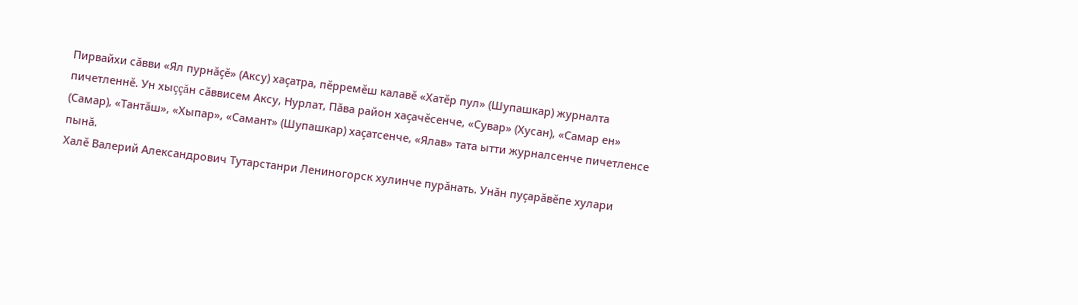Пирвайхи сăвви «Ял пурнăçӗ» (Аксу) хаçатра, пӗрремӗш калавӗ «Хатӗр пул» (Шупашкар) журналта пичетленнӗ. Ун хыççăн сăввисем Аксу, Нурлат, Пăва район хаçачӗсенче, «Сувар» (Хусан), «Самар ен» (Самар), «Тантăш», «Хыпар», «Самант» (Шупашкар) хаçатсенче, «Ялав» тата ытти журналсенче пичетленсе пынă.
Халӗ Валерий Александрович Тутарстанри Лениногорск хулинче пурăнать. Унăн пуçарăвӗпе хулари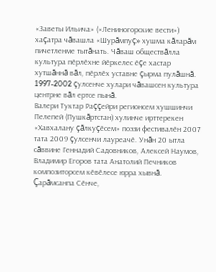«Заветы Ильича» («Лениногорские вести») хаçатра чăвашла «Шурăмпуç» хушма кăларăм пичетленме тытăнать. Чăваш обществăлла культура пӗрлӗхне йӗркелес ӗçе хастар хутшăннă вăл, пӗрлӗх уставне çырма пулăшнă. 1997-2002 çулсенче хулари чăвашсен культура центрне вăл ертсе пынă.
Валери Туктар Раççейри регионсем хушшинчи Пелепей (Пушкăртстан) хулинче ирттерекен «Хавхалану çăлкуçӗсем» поэзи фестивалӗн 2007 тата 2009 çулсенчи лауреачӗ. Унăн 20 ытла сăввине Геннадий Садовников, Алексей Наумов, Владимир Егоров тата Анатолий Печников композиторсем кӗвӗлесе юрра хывнă. Çарăмсанпа Сӗнче,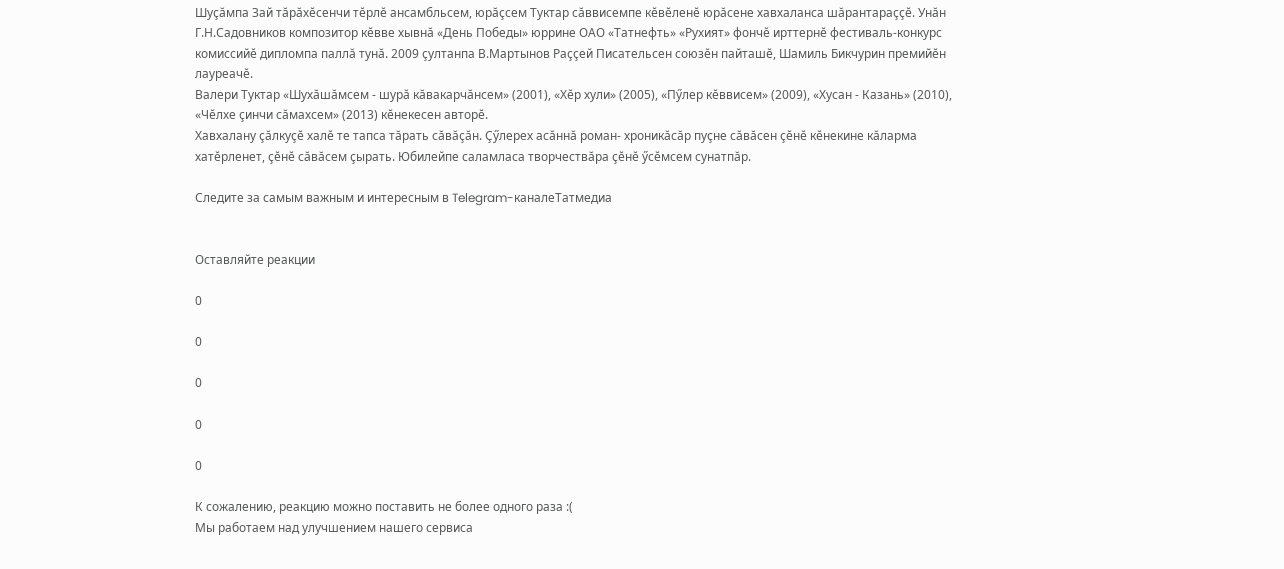Шуçăмпа Зай тăрăхӗсенчи тӗрлӗ ансамбльсем, юрăçсем Туктар сăввисемпе кӗвӗленӗ юрăсене хавхаланса шăрантараççӗ. Унăн Г.Н.Садовников композитор кӗвве хывнă «День Победы» юррине ОАО «Татнефть» «Рухият» фончӗ ирттернӗ фестиваль-конкурс комиссийӗ дипломпа паллă тунă. 2009 çултанпа В.Мартынов Раççей Писательсен союзӗн пайташӗ, Шамиль Бикчурин премийӗн лауреачӗ.
Валери Туктар «Шухăшăмсем - шурă кăвакарчăнсем» (2001), «Хӗр хули» (2005), «Пӳлер кӗввисем» (2009), «Хусан - Казань» (2010), «Чӗлхе çинчи сăмахсем» (2013) кӗнекесен авторӗ.
Хавхалану çăлкуçӗ халӗ те тапса тăрать сăвăçăн. Çӳлерех асăннă роман- хроникăсăр пуçне сăвăсен çӗнӗ кӗнекине кăларма хатӗрленет, çӗнӗ сăвăсем çырать. Юбилейпе саламласа творчествăра çӗнӗ ӳсӗмсем сунатпăр.

Следите за самым важным и интересным в Telegram-каналеТатмедиа


Оставляйте реакции

0

0

0

0

0

К сожалению, реакцию можно поставить не более одного раза :(
Мы работаем над улучшением нашего сервиса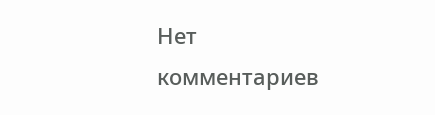Нет комментариев